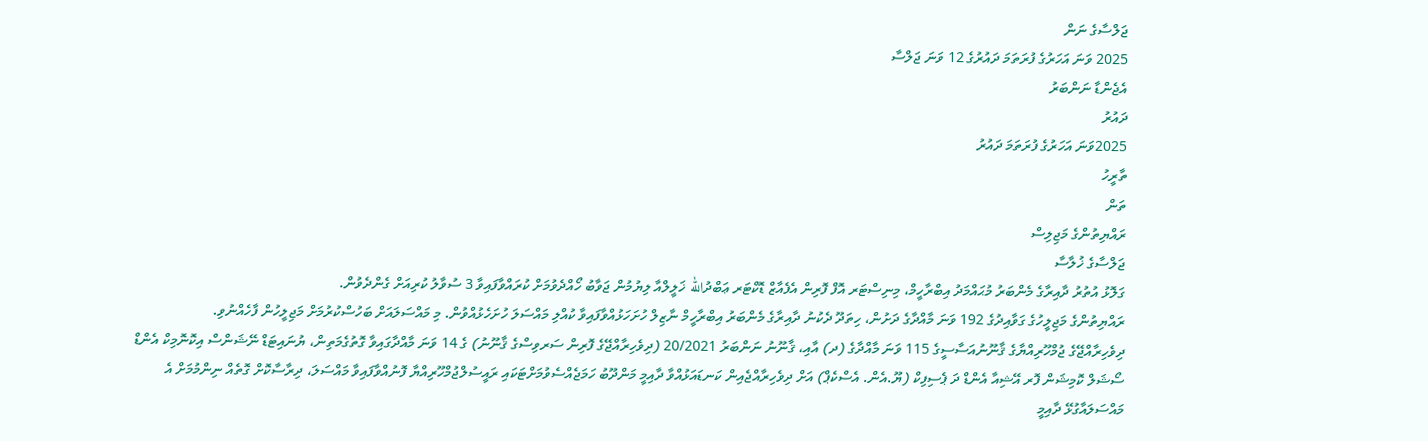ޖަލްސާގެ ނަން
2025 ވަނަ އަހަރުގެ ފުރަތަމަ ދައުރުގެ 12 ވަނަ ޖަލްސާ
އެޖެންޑާ ނަންބަރު
ދައުރު
2025ވަނަ އަހަރުގެ ފުރަތަމަ ދައުރު
ތާރީހު
ތަން
ރައްޔިތުންގެ މަޖިލިސް
ޖަލްސާގެ ޚުލާސާ
ގަލޮޅު އުތުރު ދާއިރާގެ މެންބަރު މުޙައްމަދު އިބްރާހީމް، މިނިސްޓަރ އޮފް ފޮރިން އެފެއާޒް ޑޮކްޓަރ ޢަބްދުالله ޚަލީލްއާ ލިޔުމުން ޖަވާބު ހޯއްދެވުމަށް ކުރައްވާފައިވާ 3 ސުވާލު ކުރިއަށް ގެންދެވުން.
ރައްޔިތުންގެ މަޖިލީހުގެ ގަވާއިދުގެ 192 ވަނަ މާއްދާގެ ދަށުން، ހިތަދޫ ދެކުނު ދާއިރާގެ މެންބަރު އިބްރާހީމް ނާޒިލް ހުށަހަޅުއްވާފައިވާ ކުއްލި މައްސަލަ ހުށަހެޅުއްވުން. މި މައްސަލައަށް ބަހުސްކުރުމަށް މަޖިލީހުން ފާހެއްނުވި.
ދިވެހިރާއްޖޭގެ ޖުމްހޫރިއްޔާގެ ޤާނޫނުއަސާސީގެ 115 ވަނަ މާއްދާގެ (ދ) އާއި، ޤާނޫނު ނަންބަރު 20/2021 (ދިވެހިރާއްޖޭގެ ފޮރިން ސަރވިސްގެ ޤާނޫނު) ގެ 14 ވަނަ މާއްދާގައިވާ ގޮތުގެމަތިން، ޔުނައިޓަޑް ނޭޝަންސް އިކޮނޮމިކް އެންޑް ސޯޝަލް ކޮމިޝަން ފޮރ އޭޝިއާ އެންޑް ދަ ޕެސިފިކް (ޔޫ.އެން. އެސްކެޕް) އަށް ދިވެހިރާއްޖެއިން ކަނޑައަޅުއްވާ ދާއިމީ މަންދޫބު ހަމަޖެއްސެވުމަށްޓަކައި ރައީސުލްޖުމްހޫރިއްޔާ ފޮނުއްވާފައިވާ މައްސަލަ، ދިރާސާކޮށް ގޮތެއް ނިންމުމަށް އެ މައްސަލައާގުޅޭ ދާއިމީ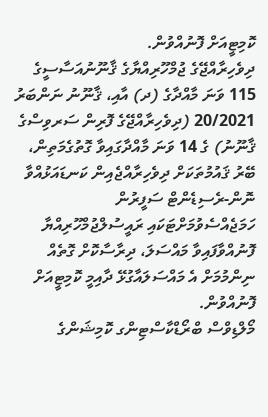ކޮމިޓީއަށް ފޮނުއްވުން.
ދިވެހިރާއްޖޭގެ ޖުމްހޫރިއްޔާގެ ޤާނޫނުއަސާސީގެ 115 ވަނަ މާއްދާގެ (ދ) އާއި، ޤާނޫނު ނަންބަރު 20/2021 (ދިވެހިރާއްޖޭގެ ފޮރިން ސަރވިސްގެ ޤާނޫނު) ގެ 14 ވަނަ މާއްދާގައިވާ ގޮތުގެމަތިން، ބޭރު ޤައުމުތަކަށް ދިވެހިރާއްޖެއިން ކަނޑައަޅުއްވާ ނޮން-ރެސިޑެންޓް ސަފީރުން ހަމަޖެއްސެވުމަށްޓަކައި ރައީސުލްޖުމްހޫރިއްޔާ ފޮނުއްވާފައިވާ މައްސަލަ، ދިރާސާކޮށް ގޮތެއް ނިންމުމަށް އެ މައްސަލައާގުޅޭ ދާއިމީ ކޮމިޓީއަށް ފޮނުއްވުން.
މޯލްޑިވްސް ބްރޯޑްކާސްޓިންގ ކޮމިޝަންގެ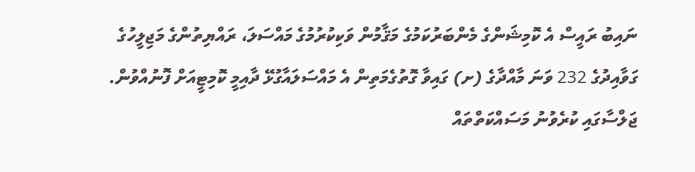ނައިބު ރައީސް އެ ކޮމިޝަންގެ މެންބަރުކަމުގެ މަޤާމުން ވަކިކުރުމުގެ މައްސަލަ، ރައްޔިތުންގެ މަޖިލީހުގެ ގަވާއިދުގެ 232 ވަނަ މާއްދާގެ (ށ) ގައިވާ ގޮތުގެމަތިން އެ މައްސަލައާގުޅޭ ދާއިމީ ކޮމިޓީއަށް ފޮނުއްވުން.
ޖަލްސާގައި ކުރެވުނު މަސައްކަތްތައް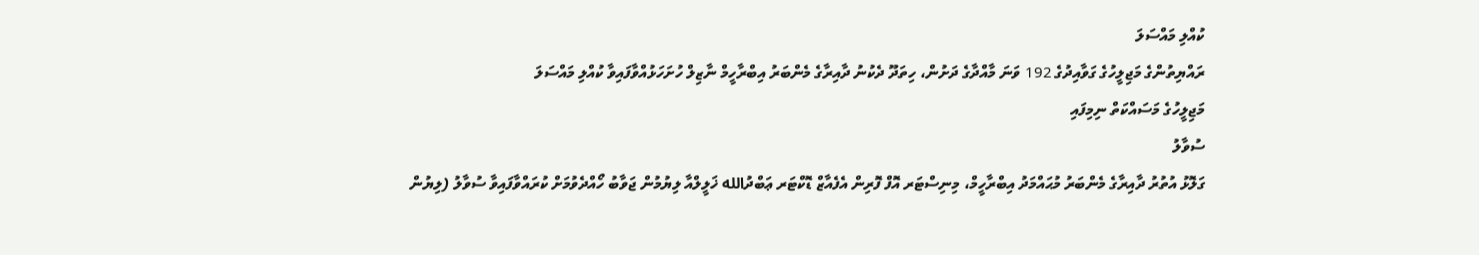ކުއްލި މައްސަލަ
ރައްޔިތުންގެ މަޖިލީހުގެ ގަވާއިދުގެ 192 ވަނަ މާއްދާގެ ދަށުން، ހިތަދޫ ދެކުނު ދާއިރާގެ މެންބަރު އިބްރާހީމް ނާޒިލް ހުށަހަޅުއްވާފައިވާ ކުއްލި މައްސަލަ
މަޖިލީހުގެ މަސައްކަތް ނިމިފައި
ސުވާލު
ގަލޮޅު އުތުރު ދާއިރާގެ މެންބަރު މުޙައްމަދު އިބްރާހީމް، މިނިސްޓަރ އޮފް ފޮރިން އެފެއާޒް ޑޮކްޓަރ ޢަބްދުالله ޚަލީލްއާ ލިޔުމުން ޖަވާބު ހޯއްދެވުމަށް ކުރައްވާފައިވާ ސުވާލު (ލިޔުން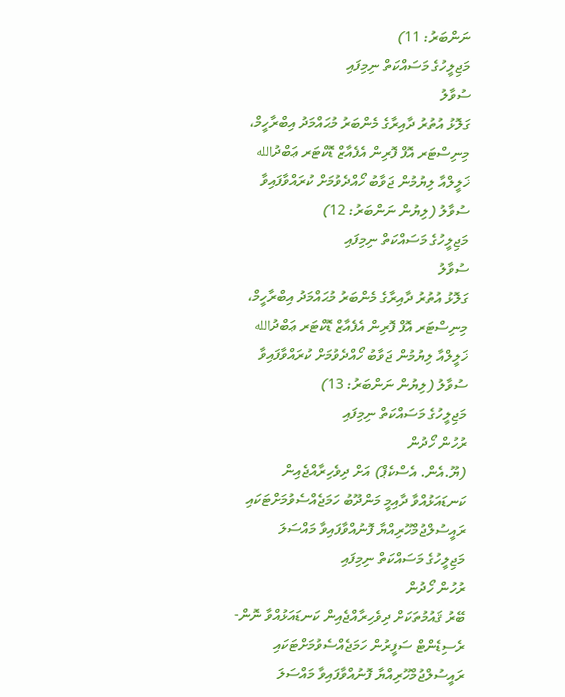ނަންބަރު: 11)
މަޖިލީހުގެ މަސައްކަތް ނިމިފައި
ސުވާލު
ގަލޮޅު އުތުރު ދާއިރާގެ މެންބަރު މުޙައްމަދު އިބްރާހީމް، މިނިސްޓަރ އޮފް ފޮރިން އެފެއާޒް ޑޮކްޓަރ ޢަބްދުالله ޚަލީލްއާ ލިޔުމުން ޖަވާބު ހޯއްދެވުމަށް ކުރައްވާފައިވާ ސުވާލު (ލިޔުން ނަންބަރު: 12)
މަޖިލީހުގެ މަސައްކަތް ނިމިފައި
ސުވާލު
ގަލޮޅު އުތުރު ދާއިރާގެ މެންބަރު މުޙައްމަދު އިބްރާހީމް، މިނިސްޓަރ އޮފް ފޮރިން އެފެއާޒް ޑޮކްޓަރ ޢަބްދުالله ޚަލީލްއާ ލިޔުމުން ޖަވާބު ހޯއްދެވުމަށް ކުރައްވާފައިވާ ސުވާލު (ލިޔުން ނަންބަރު: 13)
މަޖިލީހުގެ މަސައްކަތް ނިމިފައި
ރުހުން ހޯދުން
(ޔޫ.އެން. އެސްކެޕް) އަށް ދިވެހިރާއްޖެއިން ކަނޑައަޅުއްވާ ދާއިމީ މަންދޫބު ހަމަޖެއްސެވުމަށްޓަކައި ރައީސުލްޖުމްހޫރިއްޔާ ފޮނުއްވާފައިވާ މައްސަލަ
މަޖިލީހުގެ މަސައްކަތް ނިމިފައި
ރުހުން ހޯދުން
ބޭރު ޤައުމުތަކަށް ދިވެހިރާއްޖެއިން ކަނޑައަޅުއްވާ ނޮން-ރެސިޑެންޓް ސަފީރުން ހަމަޖެއްސެވުމަށްޓަކައި ރައީސުލްޖުމްހޫރިއްޔާ ފޮނުއްވާފައިވާ މައްސަލަ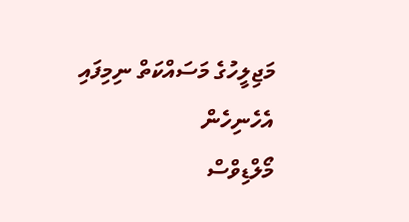މަޖިލީހުގެ މަސައްކަތް ނިމިފައި
އެހެނިހެން
މޯލްޑިވްސް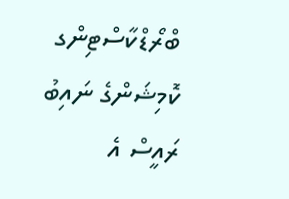ބްރޯޑްކާސްޓިންގ ކޮމިޝަންގެ ނައިބު ރައީސް އެ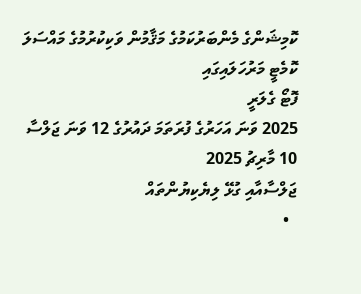ކޮމިޝަންގެ މެންބަރުކަމުގެ މަޤާމުން ވަކިކުރުމުގެ މައްސަލަ
ކޮމެޓީ މަރުހަލައިގައި
ފޮޓޯ ގެލަރީ
2025 ވަނަ އަހަރުގެ ފުރަތަމަ ދައުރުގެ 12 ވަނަ ޖަލްސާ
10 މާރިޗު 2025
ޖަލްސާއާއި ގުޅޭ ލިޔެކިޔުންތައް
  •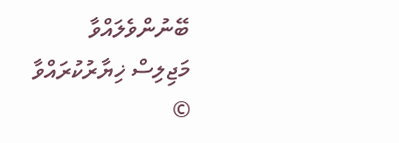ބޭނުންވެލައްވާ މަޖިލިސް ޚިޔާރުކުރައްވާ
©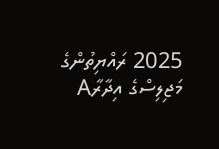2025 ރައްޔިތުންގެ މަޖިލިސްގެ އިދާރާA